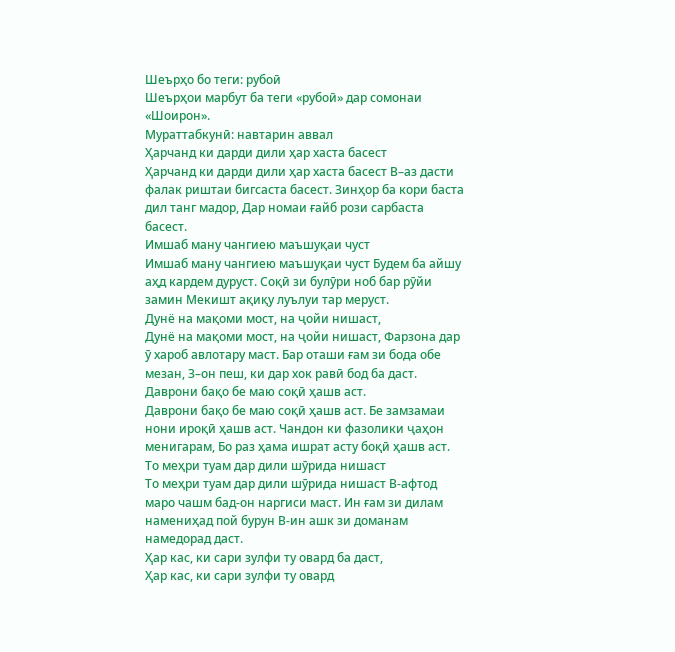Шеърҳо бо теги: рубоӣ
Шеърҳои марбут ба теги «рубоӣ» дар сомонаи «Шоирон».
Мураттабкунӣ: навтарин аввал
Ҳарчанд ки дарди дили ҳар хаста басест
Ҳарчанд ки дарди дили ҳар хаста басест В–аз дасти фалак риштаи бигсаста басест. Зинҳор ба кори баста дил танг мадор, Дар номаи ғайб рози сарбаста басест.
Имшаб ману чангиею маъшуқаи чуст
Имшаб ману чангиею маъшуқаи чуст Будем ба айшу аҳд кардем дуруст. Соқӣ зи булӯри ноб бар рӯйи замин Мекишт ақиқу луълуи тар меруст.
Дунё на мақоми мост, на ҷойи нишаст,
Дунё на мақоми мост, на ҷойи нишаст, Фарзона дар ӯ хароб авлотару маст. Бар оташи ғам зи бода обе мезан, З–он пеш, ки дар хок равӣ бод ба даст.
Даврони бақо бе маю соқӣ ҳашв аст.
Даврони бақо бе маю соқӣ ҳашв аст. Бе замзамаи нони ироқӣ ҳашв аст. Чандон ки фазолики ҷаҳон менигарам, Бо раз ҳама ишрат асту боқӣ ҳашв аст.
То меҳри туам дар дили шӯрида нишаст
То меҳри туам дар дили шӯрида нишаст В-афтод маро чашм бад-он наргиси маст. Ин ғам зи дилам намениҳад пой бурун В-ин ашк зи доманам намедорад даст.
Ҳар кас, ки сари зулфи ту овард ба даст,
Ҳар кас, ки сари зулфи ту овард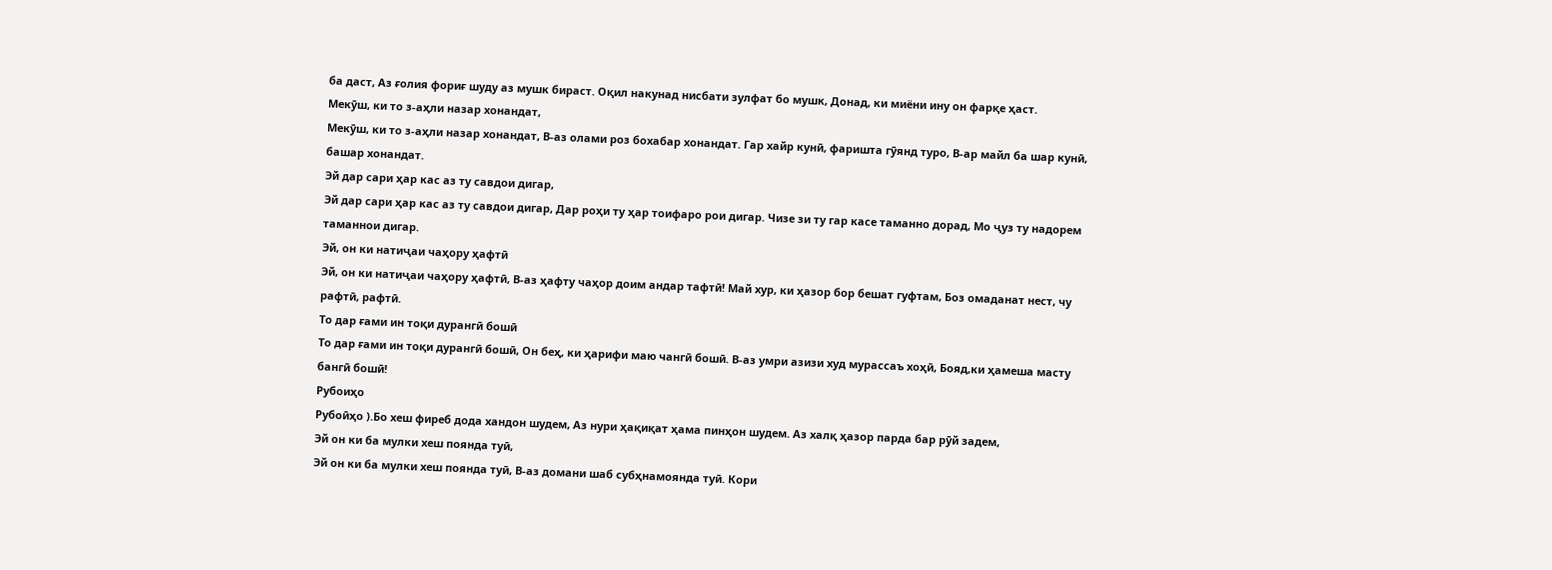ба даст, Аз ғолия фориғ шуду аз мушк бираст. Оқил накунад нисбати зулфат бо мушк, Донад, ки миёни ину он фарқе ҳаст.
Мекӯш, ки то з-аҳли назар хонандат,
Мекӯш, ки то з-аҳли назар хонандат, В-аз олами роз бохабар хонандат. Гар хайр кунӣ, фаришта гӯянд туро, В-ар майл ба шар кунӣ, башар хонандат.
Эй дар сари ҳар кас аз ту савдои дигар,
Эй дар сари ҳар кас аз ту савдои дигар, Дар роҳи ту ҳар тоифаро рои дигар. Чизе зи ту гар касе таманно дорад, Мо ҷуз ту надорем таманнои дигар.
Эй, он ки натиҷаи чаҳору ҳафтӣ
Эй, он ки натиҷаи чаҳору ҳафтӣ, В-аз ҳафту чаҳор доим андар тафтӣ! Май хур, ки ҳазор бор бешат гуфтам, Боз омаданат нест, чу рафтӣ, рафтӣ.
То дар ғами ин тоқи дурангӣ бошӣ
То дар ғами ин тоқи дурангӣ бошӣ, Он беҳ, ки ҳарифи маю чангӣ бошӣ. В-аз умри азизи худ мурассаъ хоҳӣ, Бояд,ки ҳамеша масту бангӣ бошӣ!
Рубоиҳо
Рубоӣҳо ).Бо хеш фиреб дода хандон шудем, Аз нури ҳақиқат ҳама пинҳон шудем. Аз халқ ҳазор парда бар рӯй задем,
Эй он ки ба мулки хеш поянда туӣ,
Эй он ки ба мулки хеш поянда туӣ, В-аз домани шаб субҳнамоянда туӣ. Кори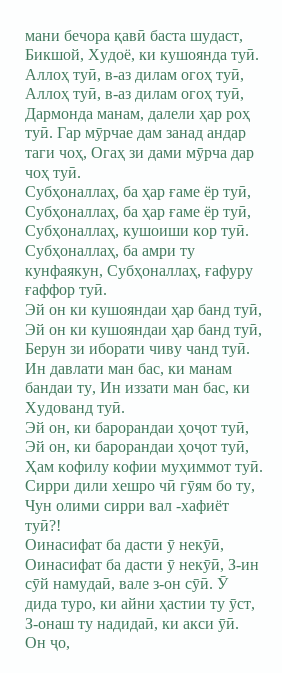мани бечора қавӣ баста шудаст, Бикшой, Худоё, ки кушоянда туӣ.
Аллоҳ туӣ, в-аз дилам огоҳ туӣ,
Аллоҳ туӣ, в-аз дилам огоҳ туӣ, Дармонда манам, далели ҳар роҳ туӣ. Гар мӯрчае дам занад андар таги чоҳ, Огаҳ зи дами мӯрча дар чоҳ туӣ.
Субҳоналлаҳ, ба ҳар ғаме ёр туӣ,
Субҳоналлаҳ, ба ҳар ғаме ёр туӣ, Субҳоналлаҳ, кушоиши кор туӣ. Субҳоналлаҳ, ба амри ту кунфаякун, Субҳоналлаҳ, ғафуру ғаффор туӣ.
Эй он ки кушояндаи ҳар банд туӣ,
Эй он ки кушояндаи ҳар банд туӣ, Берун зи иборати чиву чанд туӣ. Ин давлати ман бас, ки манам бандаи ту, Ин иззати ман бас, ки Худованд туӣ.
Эй он, ки барорандаи ҳоҷот туӣ,
Эй он, ки барорандаи ҳоҷот туӣ, Ҳам кофилу кофии муҳиммот туӣ. Сирри дили хешро чӣ гӯям бо ту, Чун олими сирри вал -хафиёт туӣ?!
Оинасифат ба дасти ӯ некӯӣ,
Оинасифат ба дасти ӯ некӯӣ, З-ин сӯй намудаӣ, вале з-он сӯӣ. Ӯ дида туро, ки айни ҳастии ту ӯст, З-онаш ту надидаӣ, ки акси ӯӣ.
Он ҷо,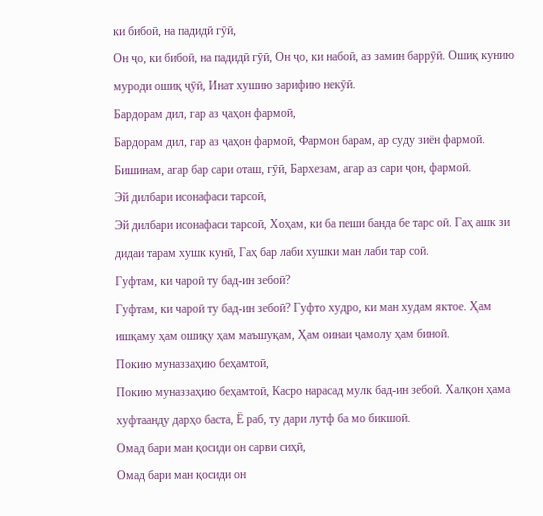ки бибоӣ, на падидӣ гӯӣ,
Он ҷо, ки бибоӣ, на падидӣ гӯӣ, Он ҷо, ки набоӣ, аз замин баррӯӣ. Ошиқ кунию муроди ошиқ ҷӯӣ, Инат хушию зарифию некӯӣ.
Бардорам дил, гар аз ҷаҳон фармоӣ,
Бардорам дил, гар аз ҷаҳон фармоӣ, Фармон барам, ар суду зиён фармоӣ. Бишинам, агар бар сари оташ, гӯӣ, Бархезам, агар аз сари ҷон, фармоӣ.
Эй дилбари исонафаси тарсоӣ,
Эй дилбари исонафаси тарсоӣ, Хоҳам, ки ба пеши банда бе тарс оӣ. Гаҳ ашк зи дидаи тарам хушк кунӣ, Гаҳ бар лаби хушки ман лаби тар соӣ.
Гуфтам, ки чароӣ ту бад-ин зебоӣ?
Гуфтам, ки чароӣ ту бад-ин зебоӣ? Гуфто худро, ки ман худам яктое. Ҳам ишқаму ҳам ошиқу ҳам маъшуқам, Ҳам оинаи ҷамолу ҳам биноӣ.
Покию муназзаҳию беҳамтоӣ,
Покию муназзаҳию беҳамтоӣ, Касро нарасад мулк бад-ин зебоӣ. Халқон ҳама хуфтаанду дарҳо баста, Ё раб, ту дари лутф ба мо бикшоӣ.
Омад бари ман қосиди он сарви сиҳӣ,
Омад бари ман қосиди он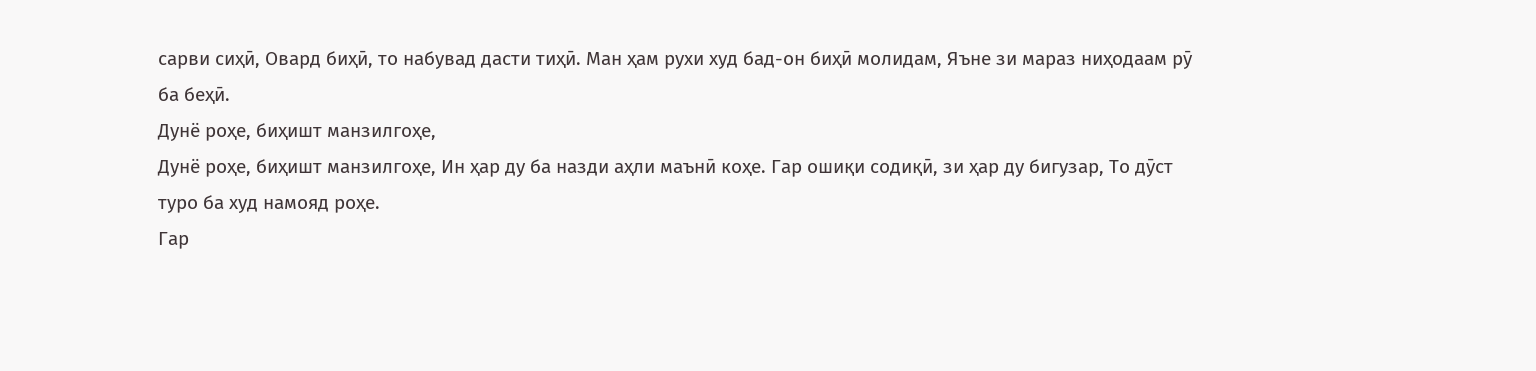сарви сиҳӣ, Овард биҳӣ, то набувад дасти тиҳӣ. Ман ҳам рухи худ бад-он биҳӣ молидам, Яъне зи мараз ниҳодаам рӯ ба беҳӣ.
Дунё роҳе, биҳишт манзилгоҳе,
Дунё роҳе, биҳишт манзилгоҳе, Ин ҳар ду ба назди аҳли маънӣ коҳе. Гар ошиқи содиқӣ, зи ҳар ду бигузар, То дӯст туро ба худ намояд роҳе.
Гар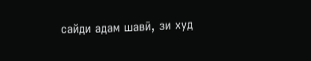сайди адам шавӣ, зи худ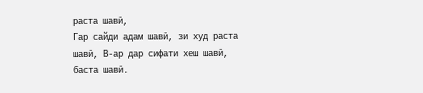раста шавӣ,
Гар сайди адам шавӣ, зи худ раста шавӣ, В-ар дар сифати хеш шавӣ, баста шавӣ.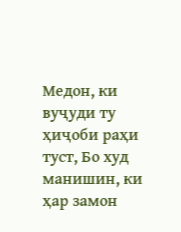Медон, ки вуҷуди ту ҳиҷоби раҳи туст, Бо худ манишин, ки ҳар замон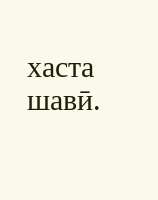хаста шавӣ.